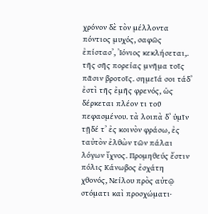χρόνον δὲ τὸν μέλλοντα πόντιος μυχός, σαφῶς ἐπίστασʼ, Ἰόνιος κεκλήσεται,. τῆς σῆς πορείας μνῆμα τοῖς πᾶσιν βροτοῖς. σημεῖά σοι τάδʼ ἐστὶ τῆς ἐμῆς φρενός, ὡς δέρκεται πλέον τι τοῦ πεφασμένου. τὰ λοιπὰ δʼ ὑμῖν τῇδέ τʼ ἐς κοινὸν φράσω, ἐς ταὐτὸν ἐλθὼν τῶν πάλαι λόγων ἴχνος. Προμηθεύς ἔστιν πόλις Κάνωβος ἐσχάτη χθονός, Νείλου πρὸς αὐτῷ στόματι καὶ προσχώματι·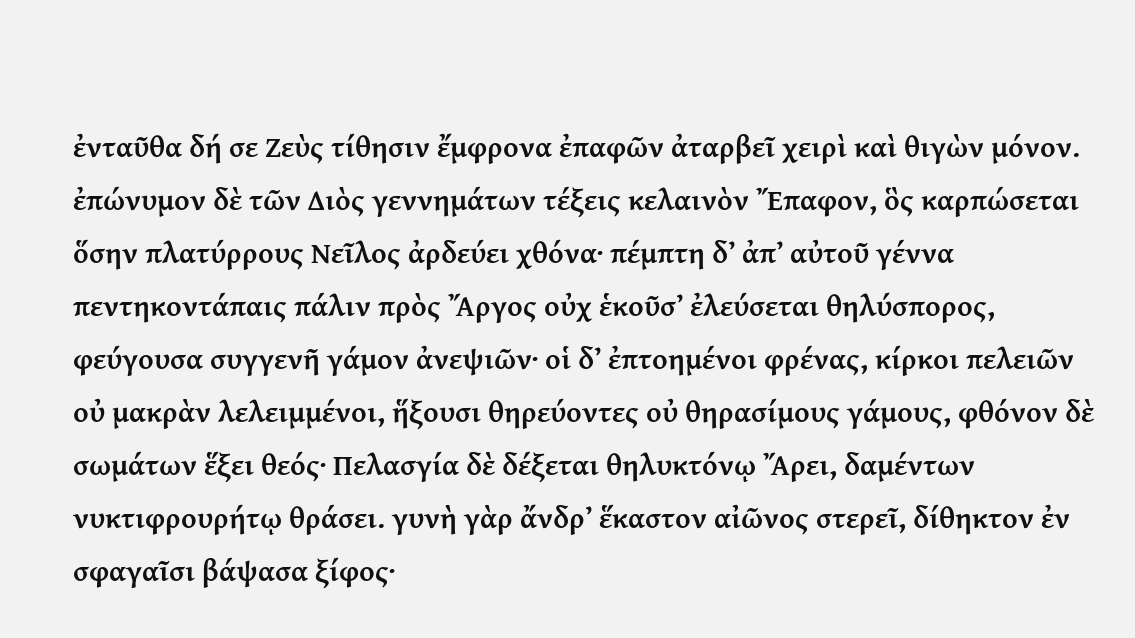ἐνταῦθα δή σε Ζεὺς τίθησιν ἔμφρονα ἐπαφῶν ἀταρβεῖ χειρὶ καὶ θιγὼν μόνον. ἐπώνυμον δὲ τῶν Διὸς γεννημάτων τέξεις κελαινὸν Ἔπαφον, ὃς καρπώσεται ὅσην πλατύρρους Νεῖλος ἀρδεύει χθόνα· πέμπτη δʼ ἀπʼ αὐτοῦ γέννα πεντηκοντάπαις πάλιν πρὸς Ἄργος οὐχ ἑκοῦσʼ ἐλεύσεται θηλύσπορος, φεύγουσα συγγενῆ γάμον ἀνεψιῶν· οἱ δʼ ἐπτοημένοι φρένας, κίρκοι πελειῶν οὐ μακρὰν λελειμμένοι, ἥξουσι θηρεύοντες οὐ θηρασίμους γάμους, φθόνον δὲ σωμάτων ἕξει θεός· Πελασγία δὲ δέξεται θηλυκτόνῳ Ἄρει, δαμέντων νυκτιφρουρήτῳ θράσει. γυνὴ γὰρ ἄνδρʼ ἕκαστον αἰῶνος στερεῖ, δίθηκτον ἐν σφαγαῖσι βάψασα ξίφος·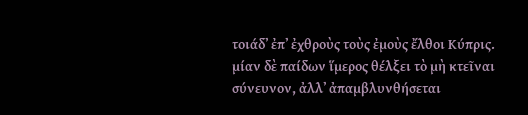τοιάδʼ ἐπʼ ἐχθροὺς τοὺς ἐμοὺς ἔλθοι Κύπρις. μίαν δὲ παίδων ἵμερος θέλξει τὸ μὴ κτεῖναι σύνευνον, ἀλλʼ ἀπαμβλυνθήσεται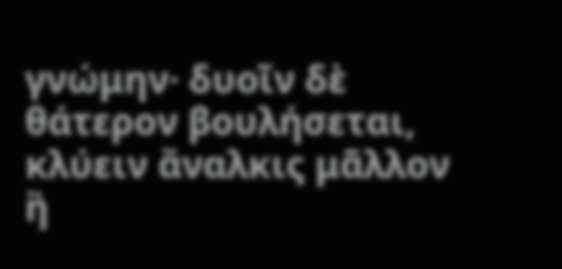γνώμην· δυοῖν δὲ θάτερον βουλήσεται, κλύειν ἄναλκις μᾶλλον ἢ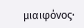μιαιφόνος·